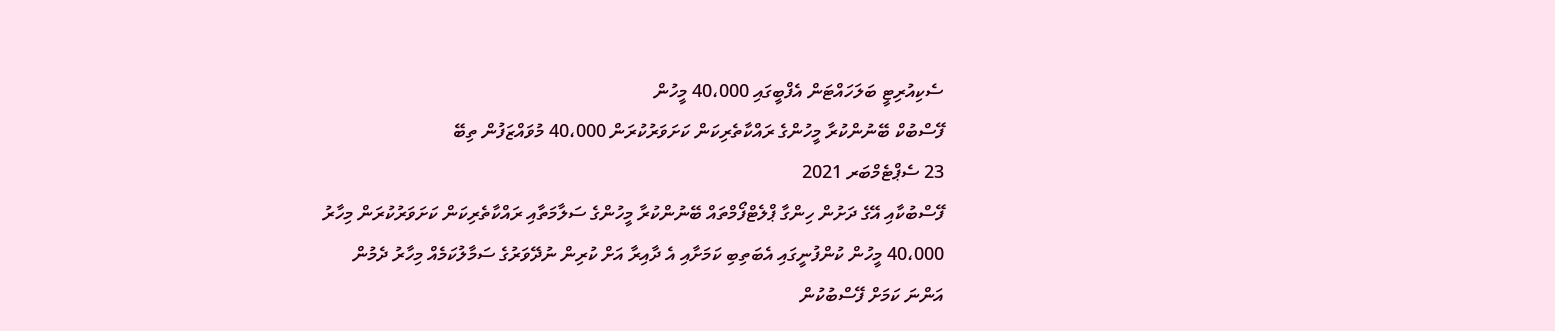ސެކިއުރިޓީ ބަލަހައްޓަން އެފްބީގައި 40،000 މީހުން
ފޭސްބުކް ބޭނުންކުރާ މީހުންގެ ރައްކާތެރިކަން ކަށަވަރުކުރަން 40،000 މުވައްޒަފުން ތިބޭ
23 ސެޕްޓެމްބަރ 2021
ފޭސްބުކާއި އޭގެ ދަށުން ހިންގާ ޕްލެޓްފޯމްތައް ބޭނުންކުރާ މީހުންގެ ސަލާމަތާއި ރައްކާތެރިކަން ކަށަވަރުކުރަން މިހާރު 40،000 މީހުން ކުންފުނީގައި އެބަތިބި ކަމަށާއި އެ ދާއިރާ އަށް ކުރިން ނުދޭވަރުގެ ސަމާލުކަމެއް މިހާރު ދެމުން އަންނަ ކަމަށް ފޭސްބުކުން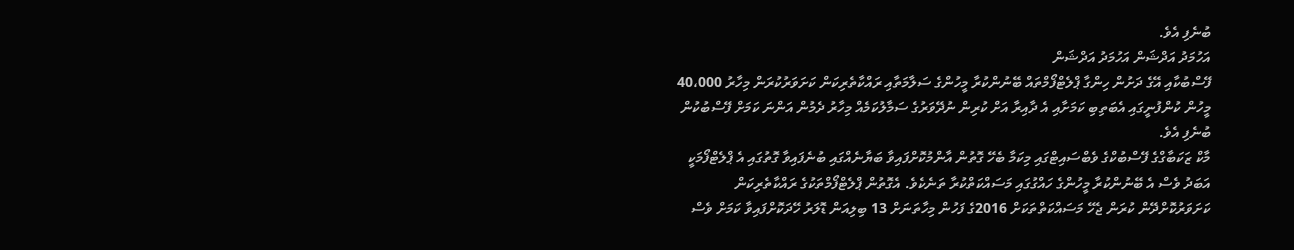ބުނެފި އެވެ.
އަހުމަދު އަދްޝަން އަހުމަދު އަދްޝަން
ފޭސްބުކާއި އޭގެ ދަށުން ހިންގާ ޕްލެޓްފޯމްތައް ބޭނުންކުރާ މީހުންގެ ސަލާމަތާއި ރައްކާތެރިކަން ކަށަވަރުކުރަން މިހާރު 40،000 މީހުން ކުންފުނީގައި އެބަތިބި ކަމަށާއި އެ ދާއިރާ އަށް ކުރިން ނުދޭވަރުގެ ސަމާލުކަމެއް މިހާރު ދެމުން އަންނަ ކަމަށް ފޭސްބުކުން ބުނެފި އެވެ.
މާކް ޒަކަބާގްގެ ފޭސްބުކްގެ ވެބްސައިޓްގައި މިކަމާ ބެހޭ ގޮތުން އާންމުކޮށްފައިވާ ބަޔާނެއްގައި ބުނެފައިވާ ގޮތުގައި އެ ޕްލެޓްފޯމަކީ އަބަދު ވެސް އެ ބޭނުންކުރާ މީހުންގެ ހައްގުގައި މަސައްކަތްކުރާ ތަނެކެވެ. އެގޮތުން ޕްލެޓްފޯމްތަކުގެ ރައްކާތެރިކަން ކަށަވަރުކޮށްދޭން ކުރަން ޖެހޭ މަސައްކަތްތަކަށް 2016ގެ ފަހުން މިހާތަނަށް 13 ބިލިއަން ޑޮލަރު ހޭދަކޮށްފައިވާ ކަމަށް ވެސް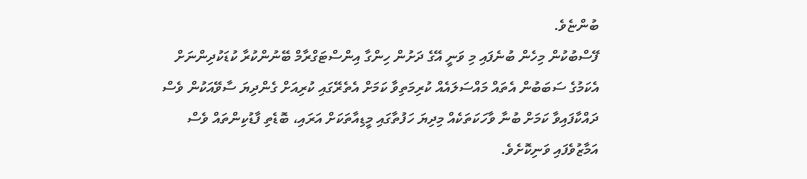ބުންޏެވެ.
ފޭސްބުކުން މިހެން ބުނެފައި މި ވަނީ އޭގެ ދަށުން ހިންގާ އިންސްޓަގްރާމް ބޭނުންކުރާ ކުޑަކުދިންނަށް އެކަމުގެ ސަބަބުން އެތައް މައްސަލައެއް ކުރިމަތިވާ ކަމަށް އެތެރޭގައި ކުރިއަށް ގެންދިޔަ ސާވޭއަކުން ވެސް ދައްކާފައިވާ ކަމަށް ބުނާ ވާހަކަތަކެއް މިދިޔަ ހަފުތާގައި މީޑިއާތަކަށް އަރައި، ބޮޑެތި ފާޑުކިންތައް ވެސް އަމާޒުވެފައި ވަނިކޮށެވެ.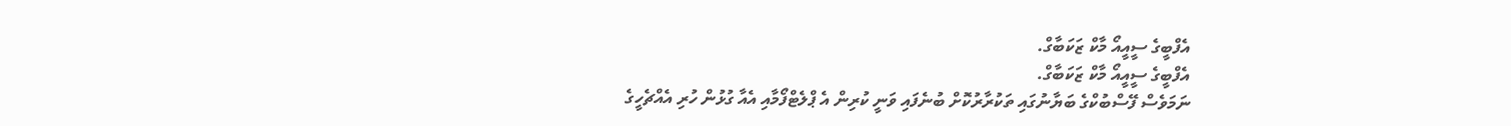އެފްބީގެ ސީއީއޯ މާކް ޒަކަބާގް.
އެފްބީގެ ސީއީއޯ މާކް ޒަކަބާގް.
ނަމަވެސް ފޭސްބުކްގެ ބަޔާނުގައި ތަކުރާރުކޮށް ބުނެފައި ވަނީ ކުރިން އެ ޕްލެޓްފޯމާއި އެއާ ގުޅުން ހުރި އެއްޗެހީގެ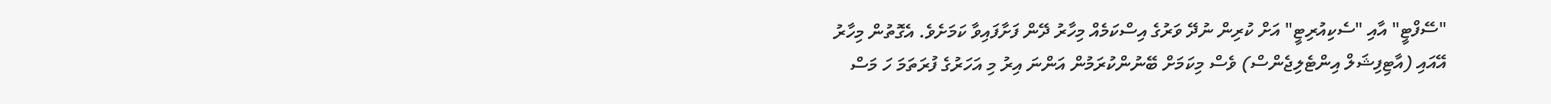"ސޭފްޓީ" އާއި "ސެކިއުރިޓީ" އަށް ކުރިން ނުދޭ ވަރުގެ އިސްކަމެއް މިހާރު ދޭން ފަށާފައިވާ ކަމަށެވެ. އެގޮތުން މިހާރު އޭއައި (އާޓިފިޝަލް އިންޓެލިޖެންސް) ވެސް މިކަމަށް ބޭނުންކުރަމުން އަންނަ އިރު މި އަހަރުގެ ފުރަތަމަ ހަ މަސް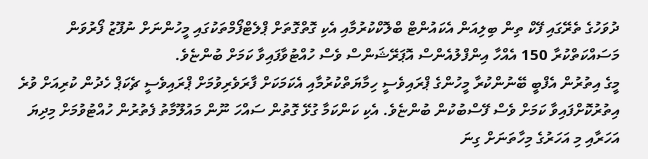ދުވަހުގެ ތެރޭގައި ފޭކް ތިން ބިލިއަން އެކައުންޓް ބްލޮކްކުރުމާއި އެކި ގޮތްގޮތަށް ޕްލެޓްފޯމްތަކުގައި މީހުންނަށް ނުފޫޒު ފޯރުވަން މަސައްކަތްކުރާ 150 އެއްހާ އިންފްލުއެންސް އޮޕަރޭޝަންސް ވެސް ހުއްޓުވާފައިވާ ކަމަށް ބުންޏެވެ.
މީގެ އިތުރުން އެފްބީ ބޭނުންކުރާ މީހުންގެ ޕްރައިވެސީ ހިމާޔަތްކުރުމާއި އެކަމަކަށް ފާރަވެރިވުމަށް ޕްރައިވެސީ ޗެކަޕް ހެދުން ކުރިއަށް ވުރެ އިތުރުކޮށްފައިވާ ކަމަށް ވެސް ފޭސްބުކުން ބުންޏެވެ. އެކި ކަންކަމާ ގުޅޭ ގޮތުން ސައްހަ ނޫން މައުލޫމާތު ފެތުރުން ހުއްޓުވުމަށް މިދިޔަ އަހަރާއި މި އަހަރުގެ މިހާތަނަށް ގިނަ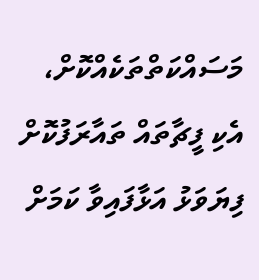މަސައްކަތްތަކެއްކޮށް، އެކި ފީޗާތައް ތައާރަފުކޮށް ފިޔަވަޅު އަޅާފައިވާ ކަމަށް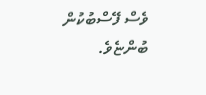ވެސް ފޭސްބުކުން ބުންޏެވެ.